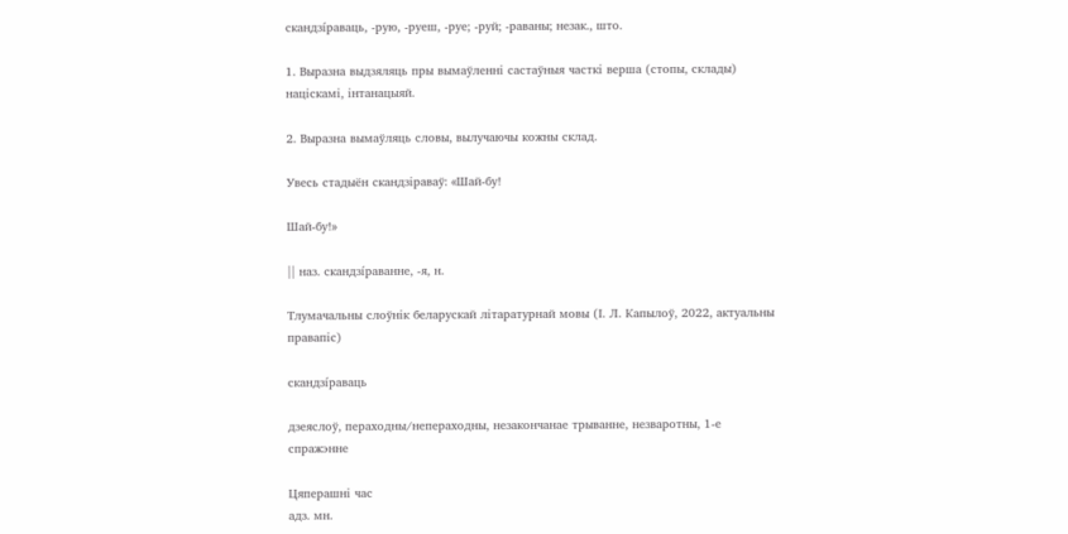скандзі́раваць, -рую, -руеш, -руе; -руй; -раваны; незак., што.

1. Выразна выдзяляць пры вымаўленні састаўныя часткі верша (стопы, склады) націскамі, інтанацыяй.

2. Выразна вымаўляць словы, вылучаючы кожны склад.

Увесь стадыён скандзіраваў: «Шай-бу!

Шай-бу!»

|| наз. скандзі́раванне, -я, н.

Тлумачальны слоўнік беларускай літаратурнай мовы (І. Л. Капылоў, 2022, актуальны правапіс)

скандзі́раваць

дзеяслоў, пераходны/непераходны, незакончанае трыванне, незваротны, 1-е спражэнне

Цяперашні час
адз. мн.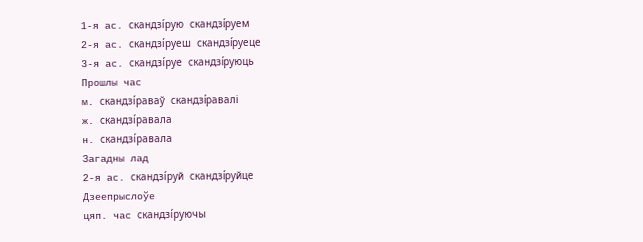1-я ас. скандзі́рую скандзі́руем
2-я ас. скандзі́руеш скандзі́руеце
3-я ас. скандзі́руе скандзі́руюць
Прошлы час
м. скандзі́раваў скандзі́равалі
ж. скандзі́равала
н. скандзі́равала
Загадны лад
2-я ас. скандзі́руй скандзі́руйце
Дзеепрыслоўе
цяп. час скандзі́руючы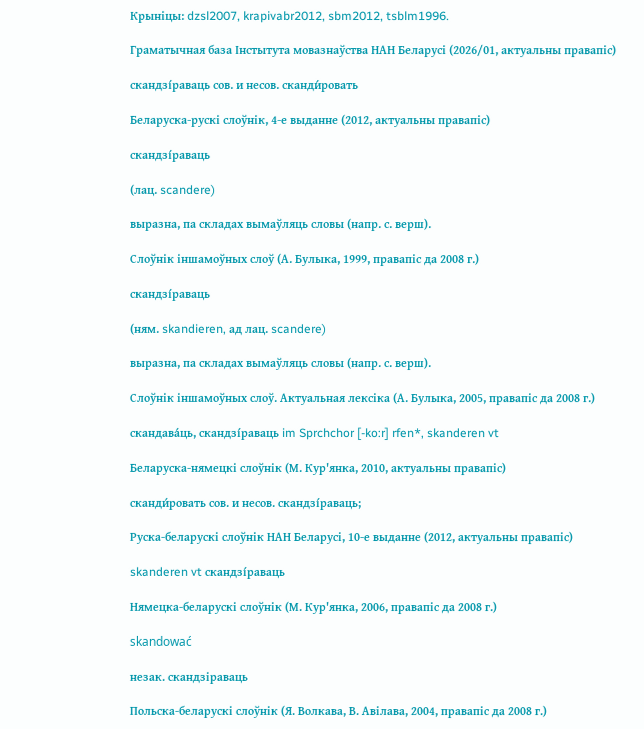Крыніцы: dzsl2007, krapivabr2012, sbm2012, tsblm1996.

Граматычная база Інстытута мовазнаўства НАН Беларусі (2026/01, актуальны правапіс)

скандзі́раваць сов. и несов. сканди́ровать

Беларуска-рускі слоўнік, 4-е выданне (2012, актуальны правапіс)

скандзі́раваць

(лац. scandere)

выразна, па складах вымаўляць словы (напр. с. верш).

Слоўнік іншамоўных слоў (А. Булыка, 1999, правапіс да 2008 г.)

скандзі́раваць

(ням. skandieren, ад лац. scandere)

выразна, па складах вымаўляць словы (напр. с. верш).

Слоўнік іншамоўных слоў. Актуальная лексіка (А. Булыка, 2005, правапіс да 2008 г.)

скандава́ць, скандзі́раваць im Sprchchor [-ko:r] rfen*, skanderen vt

Беларуска-нямецкі слоўнік (М. Кур'янка, 2010, актуальны правапіс)

сканди́ровать сов. и несов. скандзі́раваць;

Руска-беларускі слоўнік НАН Беларусі, 10-е выданне (2012, актуальны правапіс)

skanderen vt скандзі́раваць

Нямецка-беларускі слоўнік (М. Кур'янка, 2006, правапіс да 2008 г.)

skandować

незак. скандзіраваць

Польска-беларускі слоўнік (Я. Волкава, В. Авілава, 2004, правапіс да 2008 г.)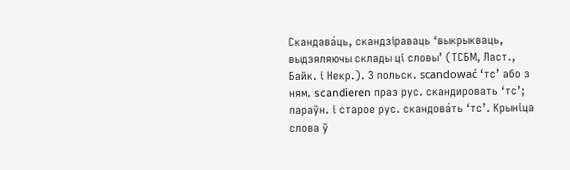Скандава́ць, скандзі́раваць ‘выкрыкваць, выдзяляючы склады ці словы’ (ТСБМ, Ласт., Байк. і Некр.). З польск. scandować ‘тс’ або з ням. scandieren праз рус. скандировать ‘тс’; параўн. і старое рус. скандова́ть ‘тс’. Крыніца слова ў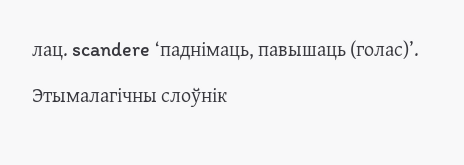лац. scandere ‘паднімаць, павышаць (голас)’.

Этымалагічны слоўнік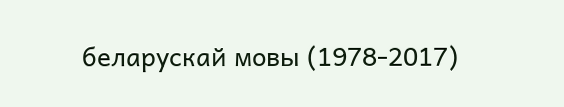беларускай мовы (1978-2017)